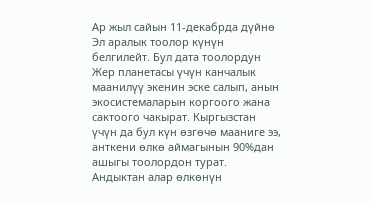Ар жыл сайын 11-декабрда дүйнө Эл аралык тоолор күнүн белгилейт. Бул дата тоолордун Жер планетасы үчүн канчалык маанилүү экенин эске салып, анын экосистемаларын коргоого жана сактоого чакырат. Кыргызстан үчүн да бул күн өзгөчө мааниге ээ, анткени өлкө аймагынын 90%дан ашыгы тоолордон турат. Андыктан алар өлкөнүн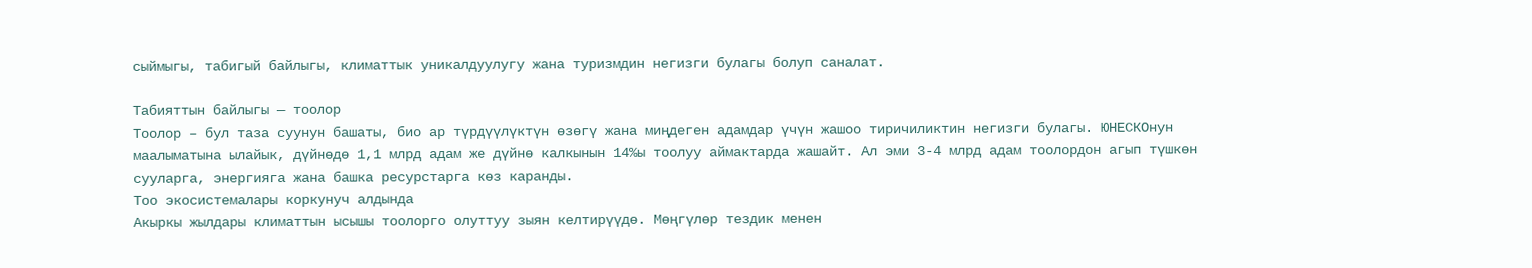сыймыгы, табигый байлыгы, климаттык уникалдуулугу жана туризмдин негизги булагы болуп саналат.

Табияттын байлыгы — тоолор
Тоолор – бул таза суунун башаты, био ар түрдүүлүктүн өзөгү жана миңдеген адамдар үчүн жашоо тиричиликтин негизги булагы. ЮНЕСКОнун маалыматына ылайык, дүйнөдө 1,1 млрд адам же дүйнө калкынын 14%ы тоолуу аймактарда жашайт. Ал эми 3-4 млрд адам тоолордон агып түшкөн сууларга, энергияга жана башка ресурстарга көз каранды.
Тоо экосистемалары коркунуч алдында
Акыркы жылдары климаттын ысышы тоолорго олуттуу зыян келтирүүдө. Мөңгүлөр тездик менен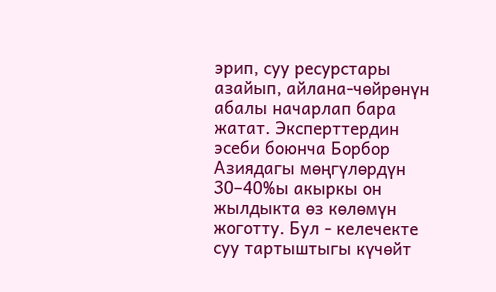эрип, суу ресурстары азайып, айлана-чөйрөнүн абалы начарлап бара жатат. Эксперттердин эсеби боюнча Борбор Азиядагы мөңгүлөрдүн 30–40%ы акыркы он жылдыкта өз көлөмүн жоготту. Бул - келечекте суу тартыштыгы күчөйт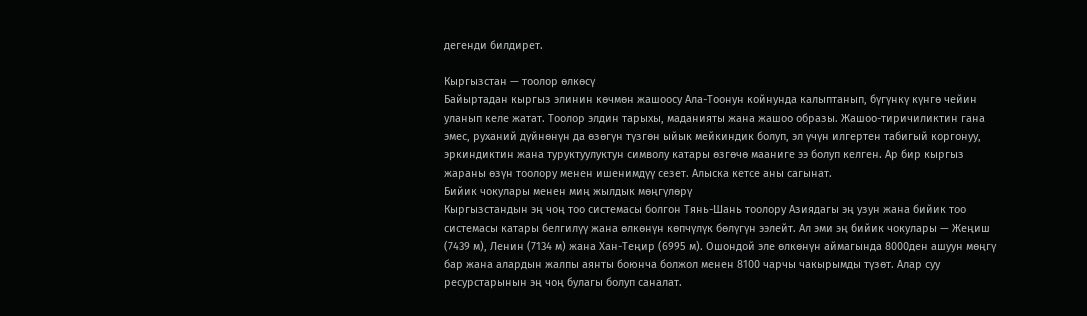дегенди билдирет.

Кыргызстан — тоолор өлкөсү
Байыртадан кыргыз элинин көчмөн жашоосу Ала-Тоонун койнунда калыптанып, бүгүнкү күнгө чейин уланып келе жатат. Тоолор элдин тарыхы, маданияты жана жашоо образы. Жашоо-тиричиликтин гана эмес, руханий дүйнөнүн да өзөгүн түзгөн ыйык мейкиндик болуп, эл үчүн илгертен табигый коргонуу, эркиндиктин жана туруктуулуктун символу катары өзгөчө мааниге ээ болуп келген. Ар бир кыргыз жараны өзүн тоолору менен ишенимдүү сезет. Алыска кетсе аны сагынат.
Бийик чокулары менен миң жылдык мөңгүлөрү
Кыргызстандын эң чоң тоо системасы болгон Тянь-Шань тоолору Азиядагы эң узун жана бийик тоо системасы катары белгилүү жана өлкөнүн көпчүлүк бөлүгүн ээлейт. Ал эми эң бийик чокулары — Жеңиш (7439 м), Ленин (7134 м) жана Хан-Теңир (6995 м). Ошондой эле өлкөнүн аймагында 8000ден ашуун мөңгү бар жана алардын жалпы аянты боюнча болжол менен 8100 чарчы чакырымды түзөт. Алар суу ресурстарынын эң чоң булагы болуп саналат.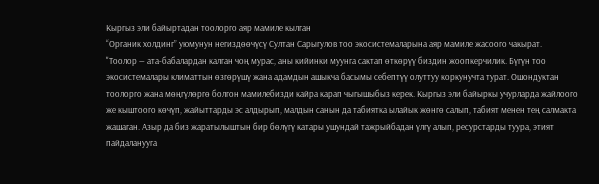Кыргыз эли байыртадан тоолорго аяр мамиле кылган
“Органик холдинг” уюмунун негиздөөчүсү Султан Сарыгулов тоо экосистемаларына аяр мамиле жасоого чакырат.
"Тоолор — ата-бабалардан калган чоң мурас, аны кийинки муунга сактап өткөрүү биздин жоопкерчилик. Бүгүн тоо экосистемалары климаттын өзгөрүшү жана адамдын ашыкча басымы себептүү олуттуу коркунучта турат. Ошондуктан тоолорго жана мөңгүлөргө болгон мамилебизди кайра карап чыгышыбыз керек. Кыргыз эли байыркы учурларда жайлоого же кыштоого көчүп, жайыттарды эс алдырып, малдын санын да табиятка ылайык жөнгө салып, табият менен тең салмакта жашаган. Азыр да биз жаратылыштын бир бөлүгү катары ушундай тажрыйбадан үлгү алып, ресурстарды туура, этият пайдаланууга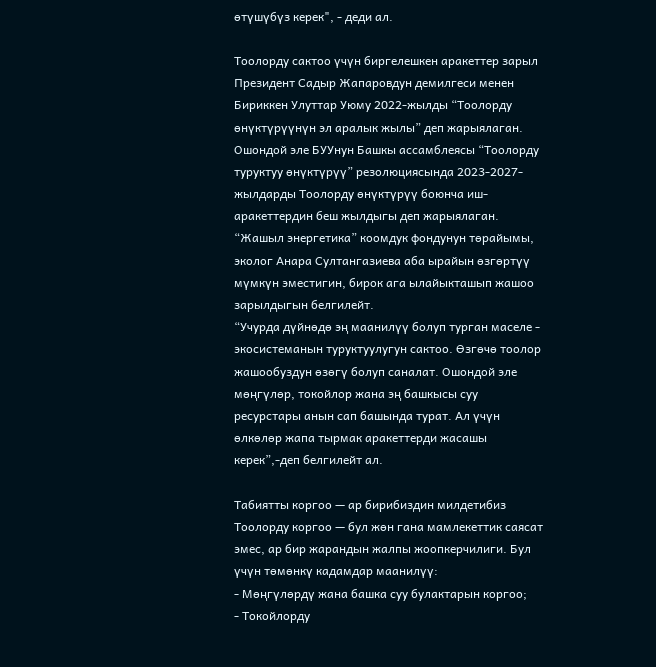өтүшүбүз керек", - деди ал.

Тоолорду сактоо үчүн биргелешкен аракеттер зарыл
Президент Садыр Жапаровдун демилгеси менен Бириккен Улуттар Уюму 2022-жылды “Тоолорду өнүктүрүүнүн эл аралык жылы” деп жарыялаган. Ошондой эле БУУнун Башкы ассамблеясы “Тоолорду туруктуу өнүктүрүү” резолюциясында 2023-2027-жылдарды Тоолорду өнүктүрүү боюнча иш-аракеттердин беш жылдыгы деп жарыялаган.
“Жашыл энергетика” коомдук фондунун төрайымы, эколог Анара Султангазиева аба ырайын өзгөртүү мүмкүн эместигин, бирок ага ылайыкташып жашоо зарылдыгын белгилейт.
“Учурда дүйнөдө эң маанилүү болуп турган маселе - экосистеманын туруктуулугун сактоо. Өзгөчө тоолор жашообуздун өзөгү болуп саналат. Ошондой эле мөңгүлөр, токойлор жана эң башкысы суу ресурстары анын сап башында турат. Ал үчүн өлкөлөр жапа тырмак аракеттерди жасашы керек”,-деп белгилейт ал.

Табиятты коргоо — ар бирибиздин милдетибиз
Тоолорду коргоо — бул жөн гана мамлекеттик саясат эмес, ар бир жарандын жалпы жоопкерчилиги. Бул үчүн төмөнкү кадамдар маанилүү:
- Мөңгүлөрдү жана башка суу булактарын коргоо;
- Токойлорду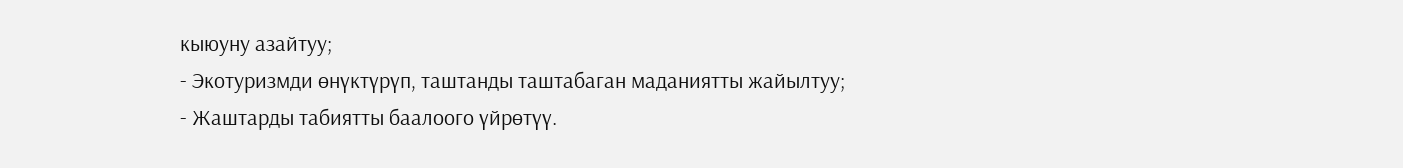кыюуну азайтуу;
- Экотуризмди өнүктүрүп, таштанды таштабаган маданиятты жайылтуу;
- Жаштарды табиятты баалоого үйрөтүү.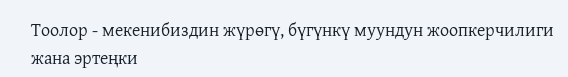Тоолор - мекенибиздин жүрөгү, бүгүнкү муундун жоопкерчилиги жана эртеңки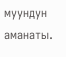муундун аманаты.